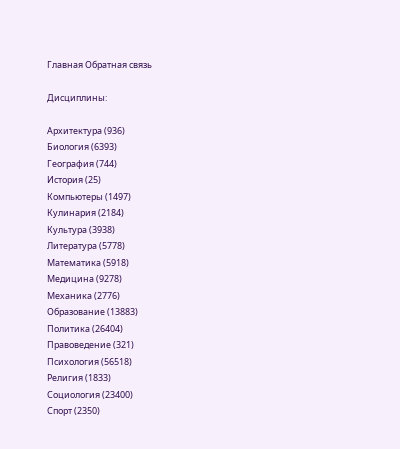Главная Обратная связь

Дисциплины:

Архитектура (936)
Биология (6393)
География (744)
История (25)
Компьютеры (1497)
Кулинария (2184)
Культура (3938)
Литература (5778)
Математика (5918)
Медицина (9278)
Механика (2776)
Образование (13883)
Политика (26404)
Правоведение (321)
Психология (56518)
Религия (1833)
Социология (23400)
Спорт (2350)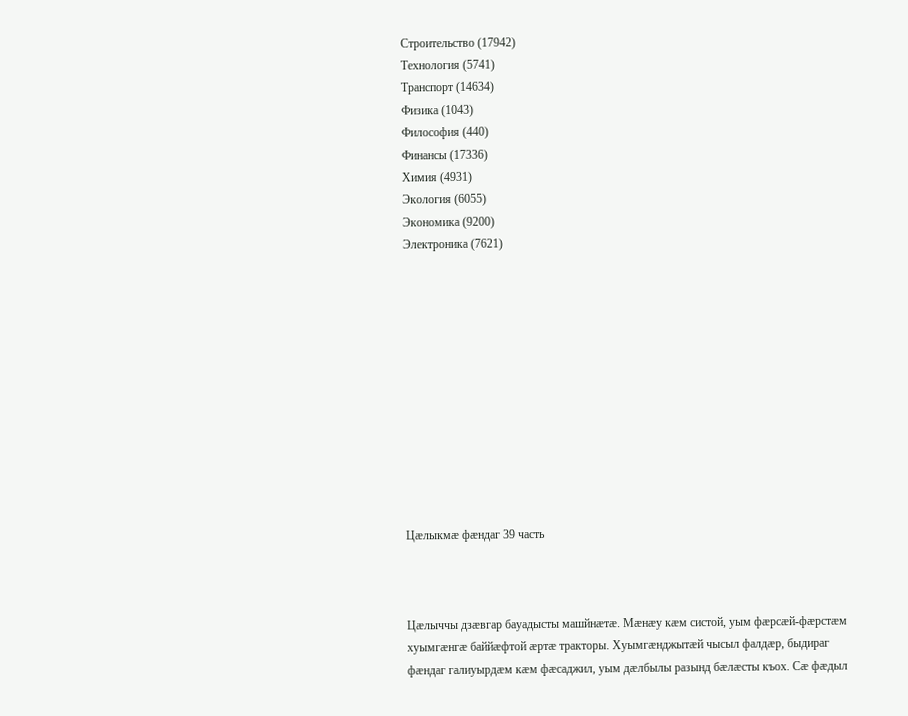Строительство (17942)
Технология (5741)
Транспорт (14634)
Физика (1043)
Философия (440)
Финансы (17336)
Химия (4931)
Экология (6055)
Экономика (9200)
Электроника (7621)












Цæлыкмæ фæндаг 39 часть



Цæлыччы дзæвгар бауадысты машйнæтæ. Мæнæу кæм систой, уым фæрсæй-фæрстæм хуымгæнгæ баййæфтой æртæ тракторы. Хуымгæнджытæй чысыл фалдæр, быдираг фæндаг галиуырдæм кæм фæсаджил, уым дæлбылы разынд бæлæсты къох. Сæ фæдыл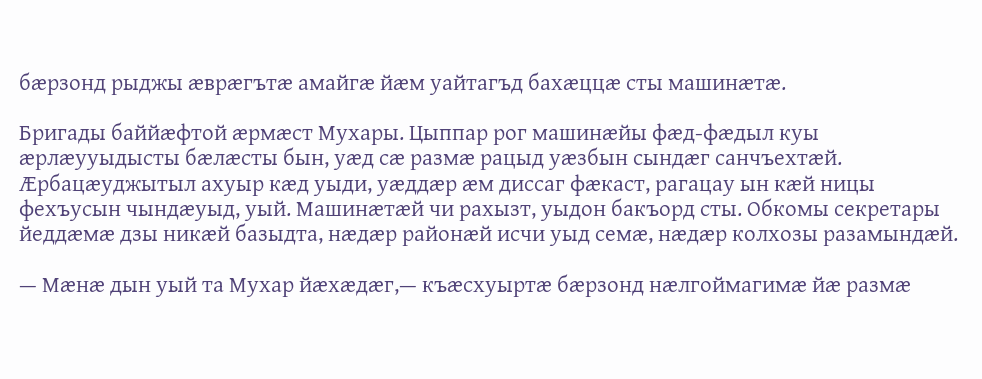бæрзонд рыджы æврæгътæ амайгæ йæм уайтагъд бахæццæ сты машинæтæ.

Бригады баййæфтой æрмæст Мухары. Цыппар рог машинæйы фæд-фæдыл куы æрлæууыдысты бæлæсты бын, уæд сæ размæ рацыд уæзбын сындæг санчъехтæй. Æрбацæуджытыл ахуыр кæд уыди, уæддæр æм диссаг фæкаст, рагацау ын кæй ницы фехъусын чындæуыд, уый. Машинæтæй чи рахызт, уыдон бакъорд сты. Обкомы секретары йеддæмæ дзы никæй базыдта, нæдæр районæй исчи уыд семæ, нæдæр колхозы разамындæй.

— Мæнæ дын уый та Мухар йæхæдæг,— къæсхуыртæ бæрзонд нæлгоймагимæ йæ размæ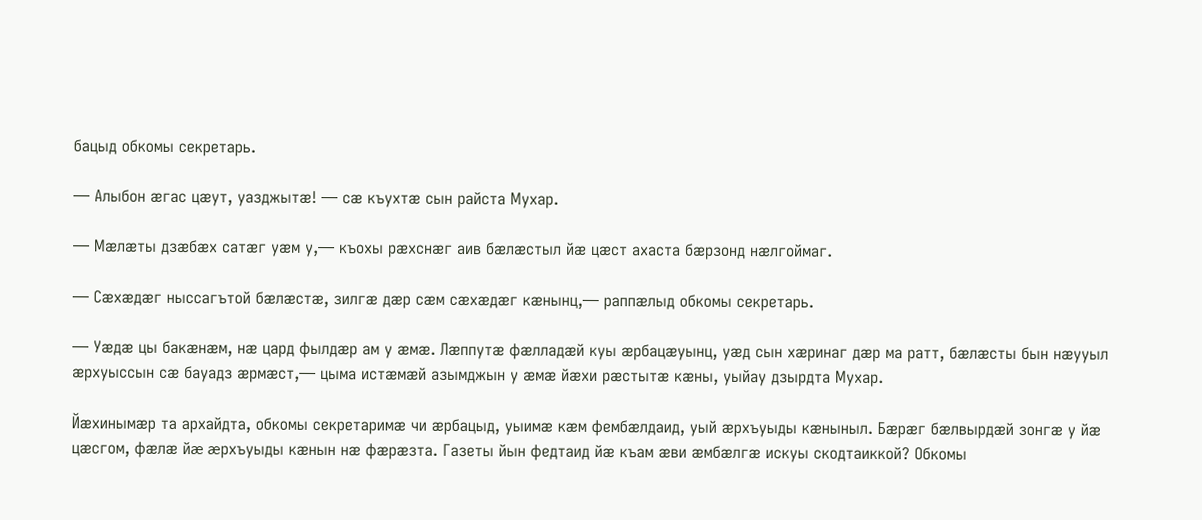бацыд обкомы секретарь.

— Алыбон æгас цæут, уазджытæ! — сæ къухтæ сын райста Мухар.

— Мæлæты дзæбæх сатæг уæм у,— къохы рæхснæг аив бæлæстыл йæ цæст ахаста бæрзонд нæлгоймаг.

— Сæхæдæг ныссагътой бæлæстæ, зилгæ дæр сæм сæхæдæг кæнынц,— раппæлыд обкомы секретарь.

— Уæдæ цы бакæнæм, нæ цард фылдæр ам у æмæ. Лæппутæ фæлладæй куы æрбацæуынц, уæд сын хæринаг дæр ма ратт, бæлæсты бын нæууыл æрхуыссын сæ бауадз æрмæст,— цыма истæмæй азымджын у æмæ йæхи рæстытæ кæны, уыйау дзырдта Мухар.

Йæхинымæр та архайдта, обкомы секретаримæ чи æрбацыд, уыимæ кæм фембæлдаид, уый æрхъуыды кæныныл. Бæрæг бæлвырдæй зонгæ у йæ цæсгом, фæлæ йæ æрхъуыды кæнын нæ фæрæзта. Газеты йын федтаид йæ къам æви æмбæлгæ искуы скодтаиккой? Обкомы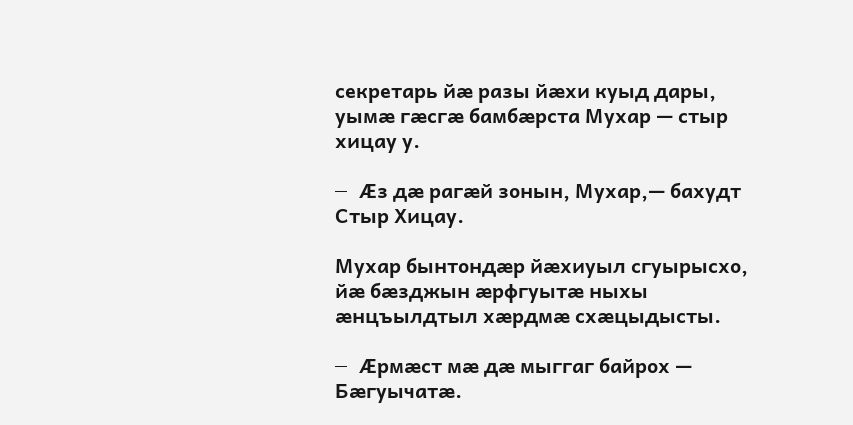секретарь йæ разы йæхи куыд дары, уымæ гæсгæ бамбæрста Мухар — стыр хицау у.

— Æз дæ рагæй зонын, Мухар,— бахудт Стыр Хицау.

Мухар бынтондæр йæхиуыл сгуырысхо, йæ бæзджын æрфгуытæ ныхы æнцъылдтыл хæрдмæ схæцыдысты.

— Æрмæст мæ дæ мыггаг байрох — Бæгуычатæ.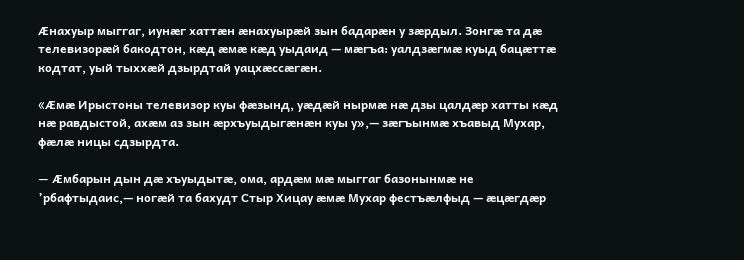Æнахуыр мыггаг, иунæг хаттæн æнахуырæй зын бадарæн у зæрдыл. Зонгæ та дæ телевизорæй бакодтон, кæд æмæ кæд уыдаид — мæгъа: уалдзæгмæ куыд бацæттæ кодтат, уый тыххæй дзырдтай уацхæссæгæн.

«Æмæ Ирыстоны телевизор куы фæзынд, уæдæй нырмæ нæ дзы цалдæр хатты кæд нæ равдыстой, ахæм аз зын æрхъуыдыгæнæн куы у»,— зæгъынмæ хъавыд Мухар, фæлæ ницы сдзырдта.

— Æмбарын дын дæ хъуыдытæ, ома, ардæм мæ мыггаг базонынмæ не ’рбафтыдаис,— ногæй та бахудт Стыр Хицау æмæ Мухар фестъæлфыд — æцæгдæр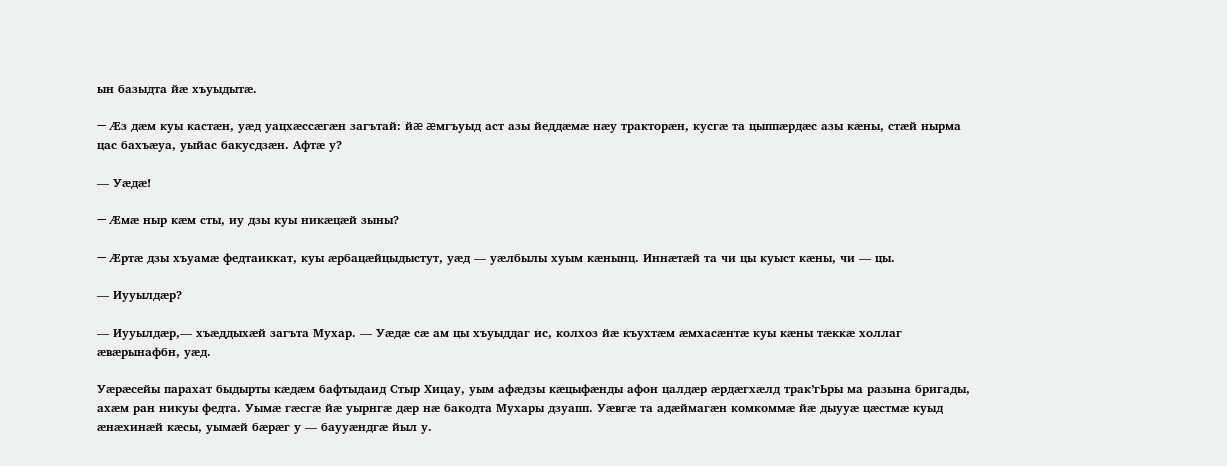ын базыдта йæ хъуыдытæ.

— Æз дæм куы кастæн, уæд уацхæссæгæн загътай: йæ æмгъуыд аст азы йеддæмæ нæу тракторæн, кусгæ та цыппæрдæс азы кæны, стæй нырма цас бахъæуа, уыйас бакусдзæн. Афтæ у?

— Уæдæ!

— Æмæ ныр кæм сты, иу дзы куы никæцæй зыны?

— Æртæ дзы хъуамæ федтаиккат, куы æрбацæйцыдыстут, уæд — уæлбылы хуым кæнынц. Иннæтæй та чи цы куыст кæны, чи — цы.

— Иууылдæр?

— Иууылдæр,— хъæддыхæй загъта Мухар. — Уæдæ сæ ам цы хъуыддаг ис, колхоз йæ къухтæм æмхасæнтæ куы кæны тæккæ холлаг æвæрынафбн, уæд.

Уæрæсейы парахат быдырты кæдæм бафтыдаид Стыр Хицау, уым афæдзы кæцыфæнды афон цалдæр æрдæгхæлд трак’гЬры ма разына бригады, ахæм ран никуы федта. Уымæ гæсгæ йæ уырнгæ дæр нæ бакодта Мухары дзуапп. Уæвгæ та адæймагæн комкоммæ йæ дыууæ цæстмæ куыд æнæхинæй кæсы, уымæй бæрæг у — баууæндгæ йыл у.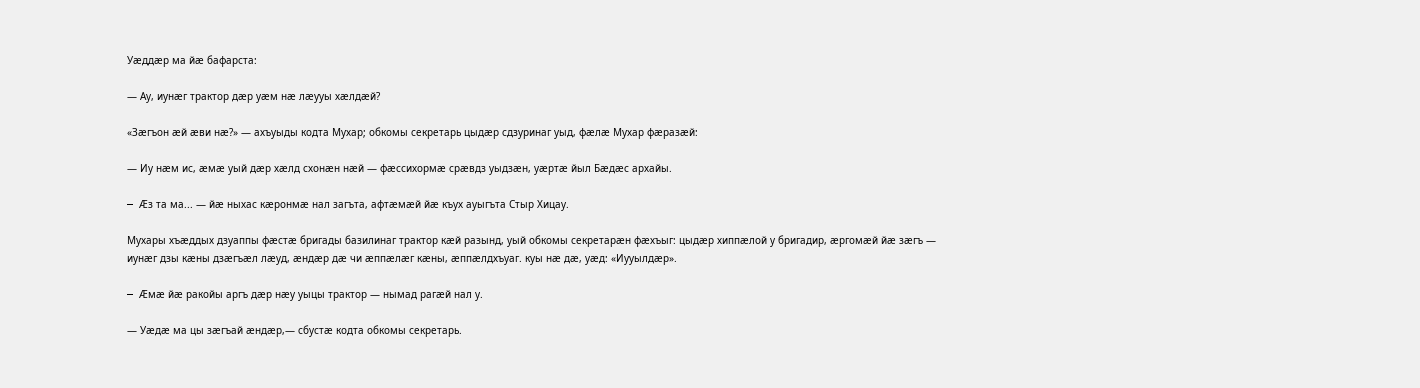Уæддæр ма йæ бафарста:

— Ау, иунæг трактор дæр уæм нæ лæууы хæлдæй?

«Зæгъон æй æви нæ?» — ахъуыды кодта Мухар; обкомы секретарь цыдæр сдзуринаг уыд, фæлæ Мухар фæразæй:

— Иу нæм ис, æмæ уый дæр хæлд схонæн нæй — фæссихормæ срæвдз уыдзæн, уæртæ йыл Бæдæс архайы.

— Æз та ма... — йæ ныхас кæронмæ нал загъта, афтæмæй йæ къух ауыгъта Стыр Хицау.

Мухары хъæддых дзуаппы фæстæ бригады базилинаг трактор кæй разынд, уый обкомы секретарæн фæхъыг: цыдæр хиппæлой у бригадир, æргомæй йæ зæгъ — иунæг дзы кæны дзæгъæл лæуд, æндæр дæ чи æппæлæг кæны, æппæлдхъуаг. куы нæ дæ, уæд: «Иууылдæр».

— Æмæ йæ ракойы аргъ дæр нæу уыцы трактор — нымад рагæй нал у.

— Уæдæ ма цы зæгъай æндæр,— сбустæ кодта обкомы секретарь.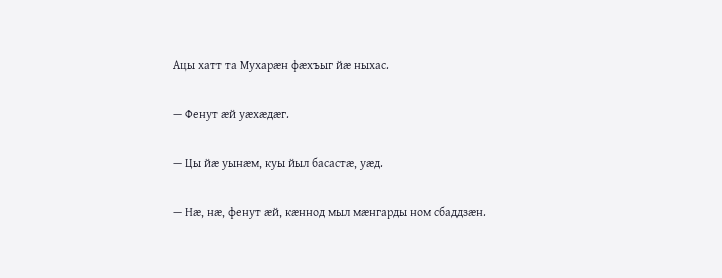Ацы хатт та Мухарæн фæхъыг йæ ныхас.

— Фенут æй уæхæдæг.

— Цы йæ уынæм, куы йыл басастæ, уæд.

— Нæ, нæ, фенут æй, кæннод мыл мæнгарды ном сбаддзæн.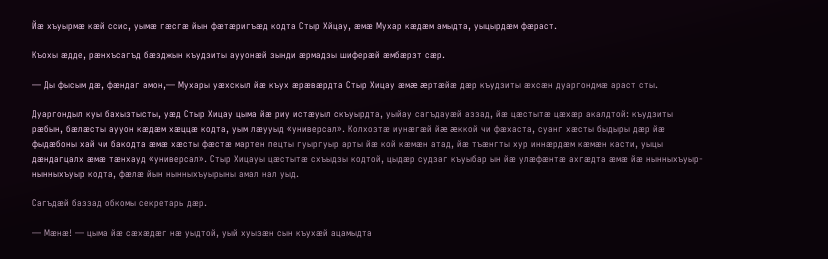Йæ хъуырмæ кæй ссис, уымæ гæсгæ йын фæтæригъæд кодта Стыр Хйцау, æмæ Мухар кæдæм амыдта, уыцырдæм фæраст.

Къохы æдде, рæнхъсагъд бæзджын къудзиты аууонæй зынди æрмадзы шиферæй æмбæрзт сæр.

— Ды фысым дæ, фæндаг амон,— Мухары уæхскыл йæ къух æрæвæрдта Стыр Хицау æмæ æртæйæ дæр къудзиты æхсæн дуаргондмæ араст сты.

Дуаргондыл куы бахызтысты, уæд Стыр Хицау цыма йæ риу истæуыл скъуырдта, уыйау сагъдауæй аззад, йæ цæстытæ цæхæр акалдтой: къудзиты рæбын, бæлæсты аууон кæдæм хæццæ кодта, уым лæууыд «универсал». Колхозтæ иунæгæй йæ æккой чи фæхаста, суанг хæсты быдыры дæр йæ фыдæбоны хай чи бакодта æмæ хæсты фæстæ мартен пецты гуыргуыр арты йæ кой кæмæн атад, йæ тъæнгты хур иннæрдæм кæмæн касти, уыцы дæндагцалх æмæ тæнхауд «универсал». Стыр Хицауы цæстытæ схъыдзы кодтой, цыдæр судзаг къуыбар ын йæ улæфæнтæ ахгæдта æмæ йæ нынныхъуыр-нынныхъуыр кодта, фæлæ йын нынныхъуырыны амал нал уыд.

Сагъдæй баззад обкомы секретарь дæр.

— Мæнæ! — цыма йæ сæхæдæг нæ уыдтой, уый хуызæн сын къухæй ацамыдта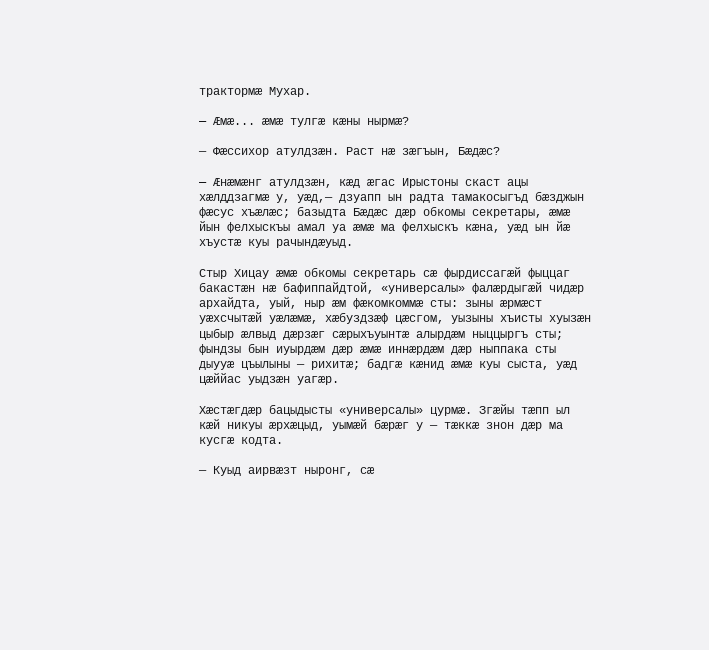трактормæ Мухар.

— Æмæ... æмæ тулгæ кæны нырмæ?

— Фæссихор атулдзæн. Раст нæ зæгъын, Бæдæс?

— Æнæмæнг атулдзæн, кæд æгас Ирыстоны скаст ацы хæлддзагмæ у, уæд,— дзуапп ын радта тамакосыгъд бæзджын фæсус хъæлæс; базыдта Бæдæс дæр обкомы секретары, æмæ йын фелхыскъы амал уа æмæ ма фелхыскъ кæна, уæд ын йæ хъустæ куы рачындæуыд.

Стыр Хицау æмæ обкомы секретарь сæ фырдиссагæй фыццаг бакастæн нæ бафиппайдтой, «универсалы» фалæрдыгæй чидæр архайдта, уый, ныр æм фæкомкоммæ сты: зыны æрмæст уæхсчытæй уæлæмæ, хæбуздзæф цæсгом, уызыны хъисты хуызæн цыбыр æлвыд дæрзæг сæрыхъуынтæ алырдæм ныццыргъ сты; фындзы бын иуырдæм дæр æмæ иннæрдæм дæр ныппака сты дыууæ цъылыны — рихитæ; бадгæ кæнид æмæ куы сыста, уæд цæййас уыдзæн уагæр.

Хæстæгдæр бацыдысты «универсалы» цурмæ. Згæйы тæпп ыл кæй никуы æрхæцыд, уымæй бæрæг у — тæккæ знон дæр ма кусгæ кодта.

— Куыд аирвæзт ныронг, сæ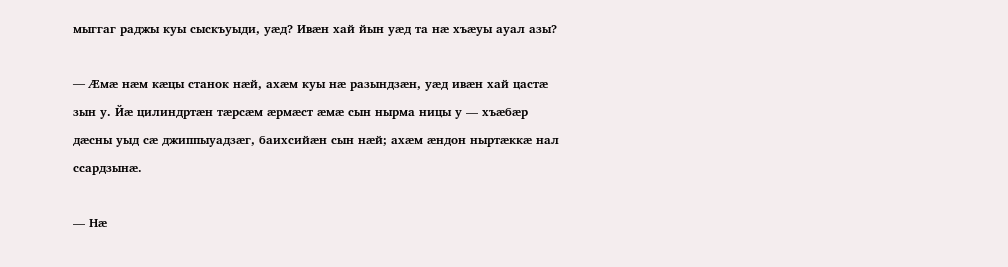мыггаг раджы куы сыскъуыди, уæд? Ивæн хай йын уæд та нæ хъæуы ауал азы?

— Æмæ нæм кæцы станок нæй, ахæм куы нæ разындзæн, уæд ивæн хай цастæ зын у. Йæ цилиндртæн тæрсæм æрмæст æмæ сын нырма ницы у — хъæбæр дæсны уыд сæ джиппыуадзæг, баихсийæн сын нæй; ахæм æндон ныртæккæ нал ссардзынæ.

— Нæ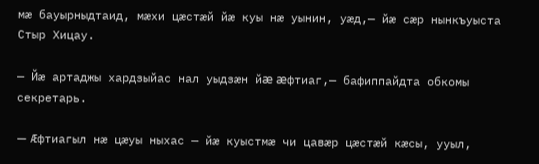мæ бауырныдтаид, мæхи цæстæй йæ куы нæ уынин, уæд,— йæ сæр нынкъуыста Стыр Хицау.

— Йæ артаджы хардзыйас нал уыдзæн йæ æфтиаг,— бафиппайдта обкомы секретарь.

— Æфтиагыл нæ цæуы ныхас — йæ куыстмæ чи цавæр цæстæй кæсы, ууыл,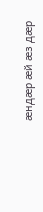æндæр æй æз дæр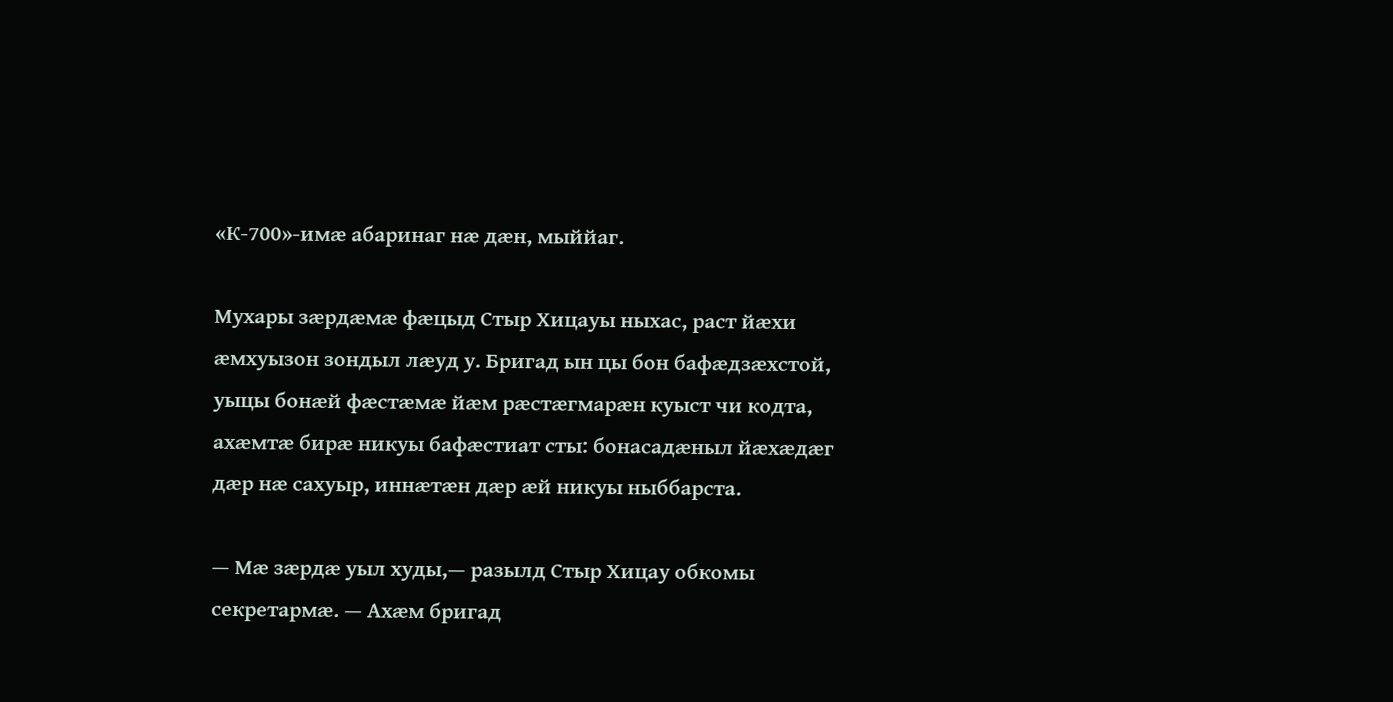«К-700»-имæ абаринаг нæ дæн, мыййаг.

Мухары зæрдæмæ фæцыд Стыр Хицауы ныхас, раст йæхи æмхуызон зондыл лæуд у. Бригад ын цы бон бафæдзæхстой, уыцы бонæй фæстæмæ йæм рæстæгмарæн куыст чи кодта, ахæмтæ бирæ никуы бафæстиат сты: бонасадæныл йæхæдæг дæр нæ сахуыр, иннæтæн дæр æй никуы ныббарста.

— Мæ зæрдæ уыл худы,— разылд Стыр Хицау обкомы секретармæ. — Ахæм бригад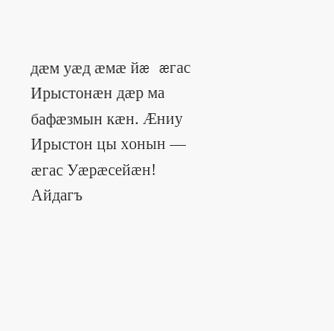дæм уæд æмæ йæ æгас Ирыстонæн дæр ма бафæзмын кæн. Æниу Ирыстон цы хонын — æгас Уæрæсейæн! Айдагъ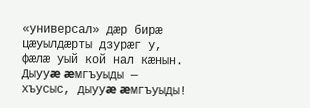«универсал» дæр бирæ цæуылдæрты дзурæг у, фæлæ уый кой нал кæнын. Дыууæ æмгъуыды — хъусыс, дыууæ æмгъуыды!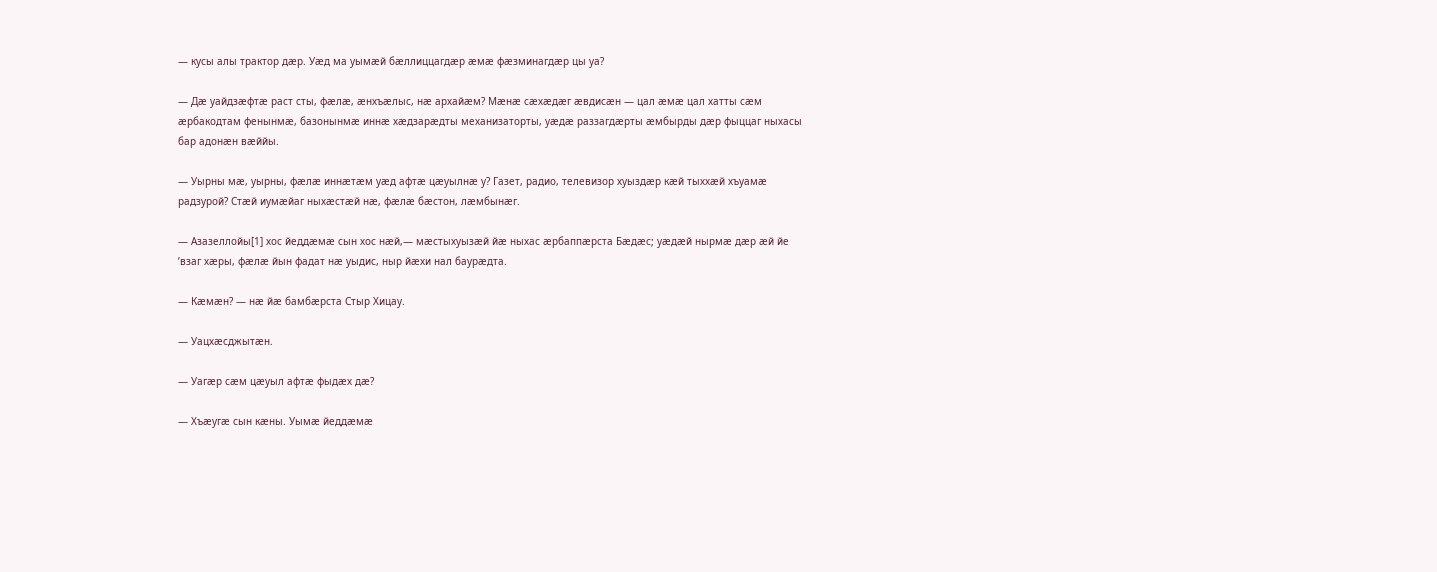— кусы алы трактор дæр. Уæд ма уымæй бæллиццагдæр æмæ фæзминагдæр цы уа?

— Дæ уайдзæфтæ раст сты, фæлæ, æнхъæлыс, нæ архайæм? Мæнæ сæхæдæг æвдисæн — цал æмæ цал хатты сæм æрбакодтам фенынмæ, базонынмæ иннæ хæдзарæдты механизаторты, уæдæ раззагдæрты æмбырды дæр фыццаг ныхасы бар адонæн вæййы.

— Уырны мæ, уырны, фæлæ иннæтæм уæд афтæ цæуылнæ у? Газет, радио, телевизор хуыздæр кæй тыххæй хъуамæ радзурой? Стæй иумæйаг ныхæстæй нæ, фæлæ бæстон, лæмбынæг.

— Азазеллойы[1] хос йеддæмæ сын хос нæй,— мæстыхуызæй йæ ныхас æрбаппæрста Бæдæс; уæдæй нырмæ дæр æй йе ’взаг хæры, фæлæ йын фадат нæ уыдис, ныр йæхи нал баурæдта.

— Кæмæн? — нæ йæ бамбæрста Стыр Хицау.

— Уацхæсджытæн.

— Уагæр сæм цæуыл афтæ фыдæх дæ?

— Хъæугæ сын кæны. Уымæ йеддæмæ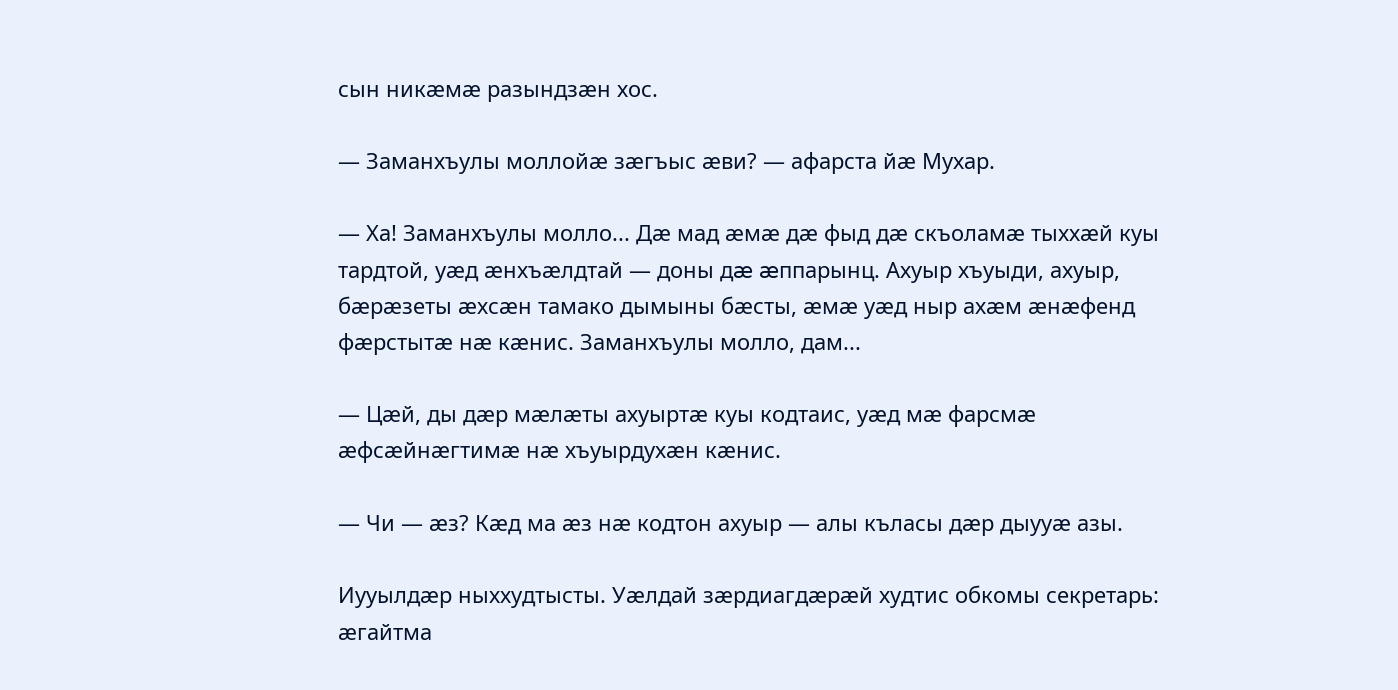сын никæмæ разындзæн хос.

— Заманхъулы моллойæ зæгъыс æви? — афарста йæ Мухар.

— Ха! Заманхъулы молло... Дæ мад æмæ дæ фыд дæ скъоламæ тыххæй куы тардтой, уæд æнхъæлдтай — доны дæ æппарынц. Ахуыр хъуыди, ахуыр, бæрæзеты æхсæн тамако дымыны бæсты, æмæ уæд ныр ахæм æнæфенд фæрстытæ нæ кæнис. Заманхъулы молло, дам...

— Цæй, ды дæр мæлæты ахуыртæ куы кодтаис, уæд мæ фарсмæ æфсæйнæгтимæ нæ хъуырдухæн кæнис.

— Чи — æз? Кæд ма æз нæ кодтон ахуыр — алы къласы дæр дыууæ азы.

Иууылдæр ныххудтысты. Уæлдай зæрдиагдæрæй худтис обкомы секретарь: æгайтма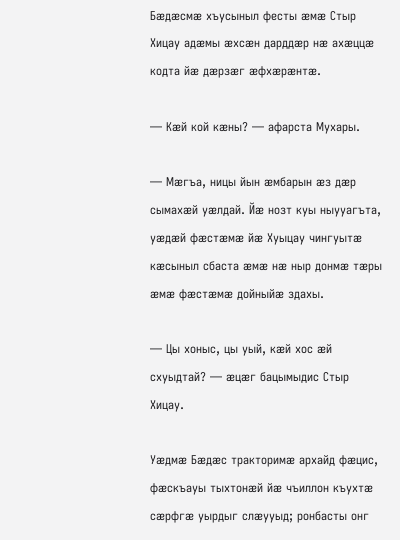Бæдæсмæ хъусыныл фесты æмæ Стыр Хицау адæмы æхсæн дарддæр нæ ахæццæ кодта йæ дæрзæг æфхæрæнтæ.

— Кæй кой кæны? — афарста Мухары.

— Мæгъа, ницы йын æмбарын æз дæр сымахæй уæлдай. Йæ нозт куы ныууагъта, уæдæй фæстæмæ йæ Хуыцау чингуытæ кæсыныл сбаста æмæ нæ ныр донмæ тæры æмæ фæстæмæ дойныйæ здахы.

— Цы хоныс, цы уый, кæй хос æй схуыдтай? — æцæг бацымыдис Стыр Хицау.

Уæдмæ Бæдæс тракторимæ архайд фæцис, фæскъауы тыхтонæй йæ чъиллон къухтæ сæрфгæ уырдыг слæууыд; ронбасты онг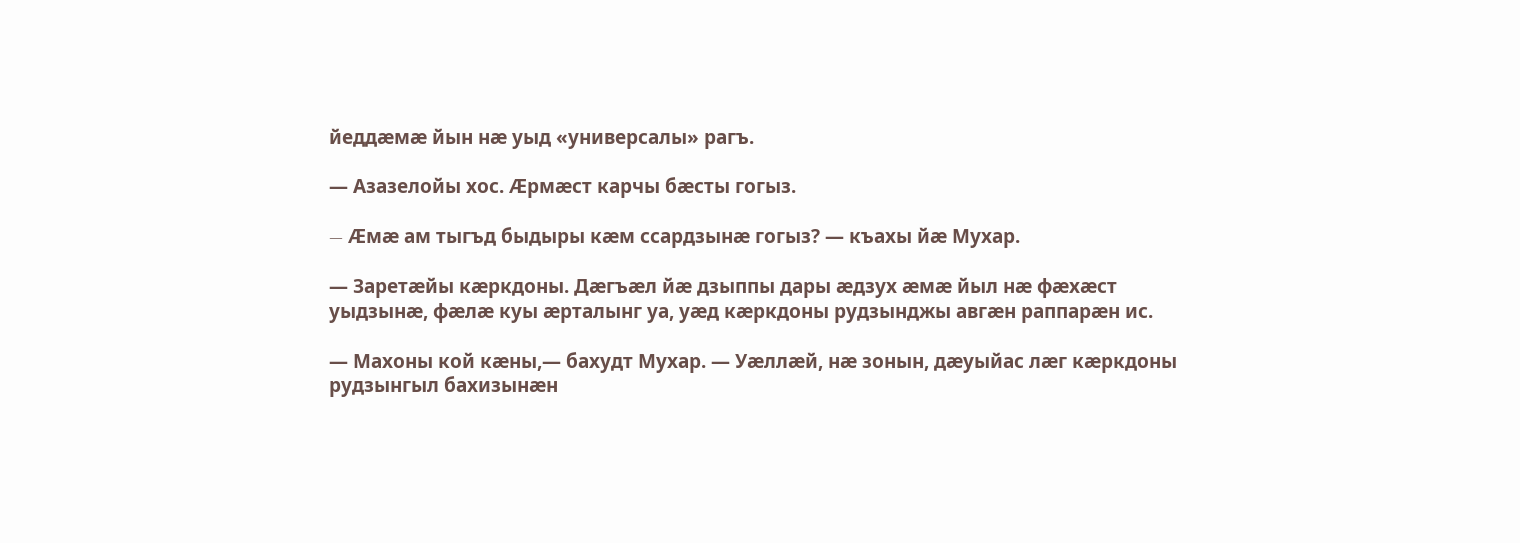йеддæмæ йын нæ уыд «универсалы» рагъ.

— Азазелойы хос. Æрмæст карчы бæсты гогыз.

— Æмæ ам тыгъд быдыры кæм ссардзынæ гогыз? — къахы йæ Мухар.

— Заретæйы кæркдоны. Дæгъæл йæ дзыппы дары æдзух æмæ йыл нæ фæхæст уыдзынæ, фæлæ куы æрталынг уа, уæд кæркдоны рудзынджы авгæн раппарæн ис.

— Махоны кой кæны,— бахудт Мухар. — Уæллæй, нæ зонын, дæуыйас лæг кæркдоны рудзынгыл бахизынæн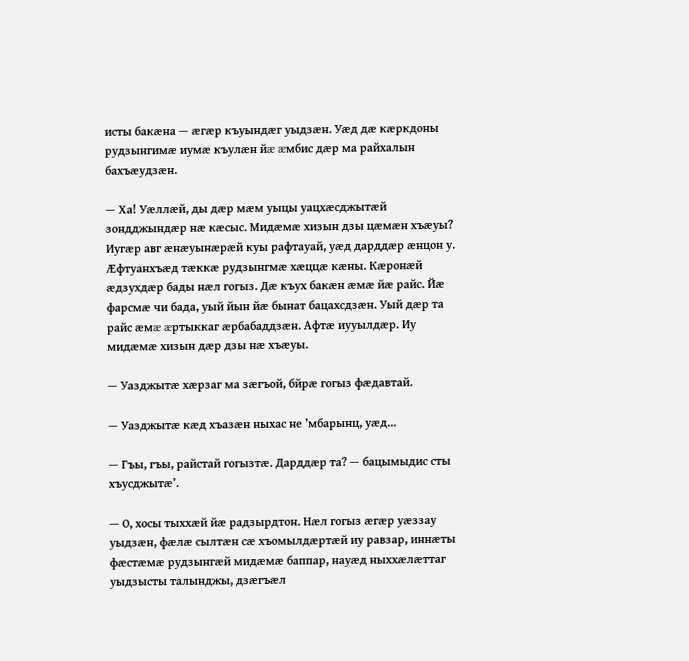исты бакæна — æгæр къуындæг уыдзæн. Уæд дæ кæркдоны рудзынгимæ иумæ къулæн йæ æмбис дæр ма райхалын бахъæудзæн.

— Ха! Уæллæй, ды дæр мæм уыцы уацхæсджытæй зондджындæр нæ кæсыс. Мидæмæ хизын дзы цæмæн хъæуы? Иугæр авг æнæуынæрæй куы рафтауай, уæд дарддæр æнцон у. Æфтуанхъæд тæккæ рудзынгмæ хæццæ кæны. Кæронæй æдзухдæр бады нæл гогыз. Дæ къух бакæн æмæ йæ райс. Йæ фарсмæ чи бада, уый йын йæ бынат бацахсдзæн. Уый дæр та райс æмæ æртыккаг æрбабаддзæн. Афтæ иууылдæр. Иу мидæмæ хизын дæр дзы нæ хъæуы.

— Уазджытæ хæрзаг ма зæгъой, бйрæ гогыз фæдавтай.

— Уазджытæ кæд хъазæн ныхас не ’мбарынц, уæд...

— Гъы, гъы, райстай гогызтæ. Дарддæр та? — бацымыдис сты хъусджытæ’.

— О, хосы тыххæй йæ радзырдтон. Нæл гогыз æгæр уæззау уыдзæн, фæлæ сылтæн сæ хъомылдæртæй иу равзар, иннæты фæстæмæ рудзынгæй мидæмæ баппар, науæд ныххæлæттаг уыдзысты талынджы, дзæгъæл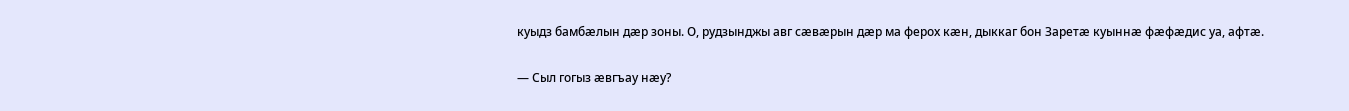куыдз бамбæлын дæр зоны. О, рудзынджы авг сæвæрын дæр ма ферох кæн, дыккаг бон Заретæ куыннæ фæфæдис уа, афтæ.

— Сыл гогыз æвгъау нæу?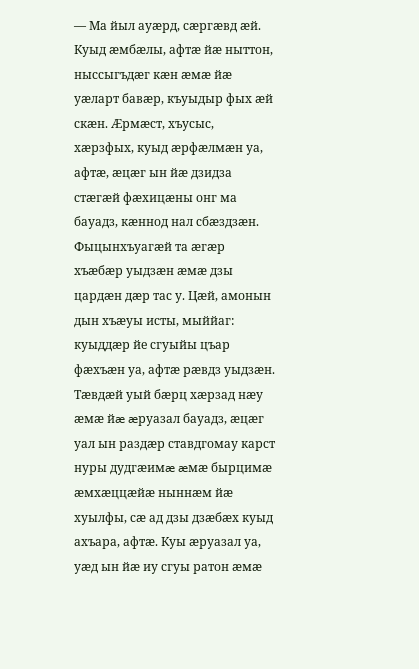— Ма йыл ауæрд, сæргæвд æй. Куыд æмбæлы, афтæ йæ ныттон, ныссыгъдæг кæн æмæ йæ уæларт бавæр, къуыдыр фых æй скæн. Æрмæст, хъусыс, хæрзфых, куыд æрфæлмæн уа, афтæ, æцæг ын йæ дзидза стæгæй фæхицæны онг ма бауадз, кæннод нал сбæздзæн. Фыцынхъуагæй та æгæр хъæбæр уыдзæн æмæ дзы цардæн дæр тас у. Цæй, амонын дын хъæуы исты, мыййаг: куыддæр йе сгуыйы цъар фæхъæн уа, афтæ рæвдз уыдзæн. Тæвдæй уый бæрц хæрзад нæу æмæ йæ æруазал бауадз, æцæг уал ын раздæр ставдгомау карст нуры дудгæимæ æмæ бырцимæ æмхæццæйæ ныннæм йæ хуылфы, сæ ад дзы дзæбæх куыд ахъара, афтæ. Куы æруазал уа, уæд ын йæ иу сгуы ратон æмæ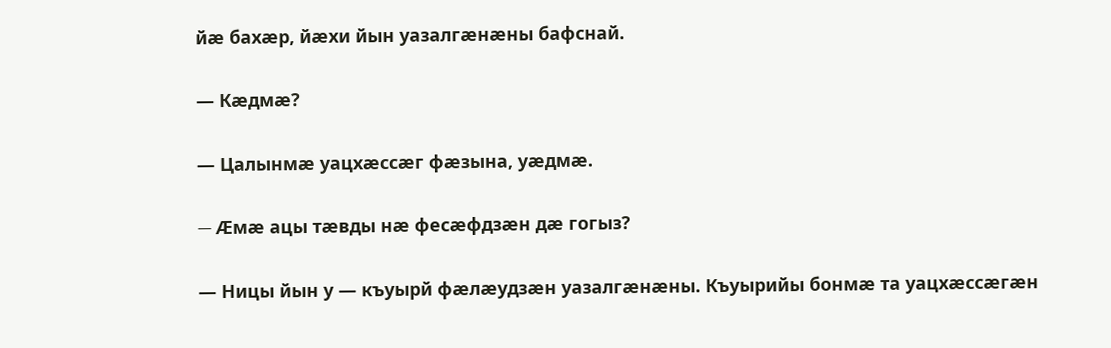йæ бахæр, йæхи йын уазалгæнæны бафснай.

— Кæдмæ?

— Цалынмæ уацхæссæг фæзына, уæдмæ.

— Æмæ ацы тæвды нæ фесæфдзæн дæ гогыз?

— Ницы йын у — къуырй фæлæудзæн уазалгæнæны. Къуырийы бонмæ та уацхæссæгæн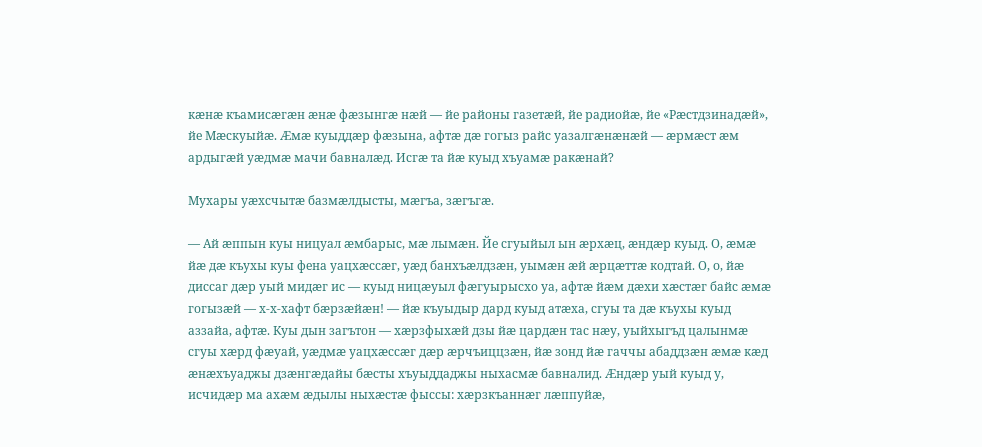кæнæ къамисæгæн æнæ фæзынгæ нæй — йе районы газетæй, йе радиойæ, йе «Рæстдзинадæй», йе Мæскуыйæ. Æмæ куыддæр фæзына, афтæ дæ гогыз райс уазалгæнæнæй — æрмæст æм ардыгæй уæдмæ мачи бавналæд. Исгæ та йæ куыд хъуамæ ракæнай?

Мухары уæхсчытæ базмæлдысты, мæгъа, зæгъгæ.

— Ай æппын куы ницуал æмбарыс, мæ лымæн. Йе сгуыйыл ын æрхæц, æндæр куыд. О, æмæ йæ дæ къухы куы фена уацхæссæг, уæд банхъæлдзæн, уымæн æй æрцæттæ кодтай. О, о, йæ диссаг дæр уый мидæг ис — куыд ницæуыл фæгуырысхо уа, афтæ йæм дæхи хæстæг байс æмæ гогызæй — х-х-хафт бæрзæйæн! — йæ къуыдыр дард куыд атæха, сгуы та дæ къухы куыд аззайа, афтæ. Куы дын загътон — хæрзфыхæй дзы йæ цардæн тас нæу, уыйхыгъд цалынмæ сгуы хæрд фæуай, уæдмæ уацхæссæг дæр æрчъиццзæн, йæ зонд йæ гаччы абаддзæн æмæ кæд æнæхъуаджы дзæнгæдайы бæсты хъуыддаджы ныхасмæ бавналид. Æндæр уый куыд у, исчидæр ма ахæм æдылы ныхæстæ фыссы: хæрзкъаннæг лæппуйæ,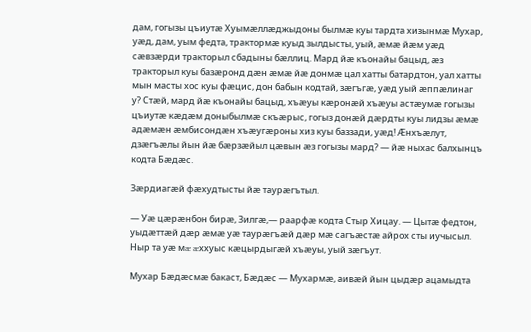дам, гогызы цъиутæ Хуымæллæджыдоны былмæ куы тардта хизынмæ Мухар, уæд, дам, уым федта, трактормæ куыд зылдысты, уый, æмæ йæм уæд сæвзæрди тракторыл сбадыны бæллиц. Мард йæ къонайы бацыд, æз тракторыл куы базæронд дæн æмæ йæ донмæ цал хатты батардтон, уал хатты мын масты хос куы фæцис, дон бабын кодтай, зæгъгæ, уæд уый æппæлинаг у? Стæй, мард йæ къонайы бацыд, хъæуы кæронæй хъæуы астæумæ гогызы цъиутæ кæдæм доныбылмæ скъæрыс, гогыз донæй дæрдты куы лидзы æмæ адæмæн æмбисондæн хъæугæроны хиз куы баззади, уæд! Æнхъæлут, дзæгъæлы йын йæ бæрзæйыл цæвын æз гогызы мард? — йæ ныхас балхынцъ кодта Бæдæс.

Зæрдиагæй фæхудтысты йæ таурæгътыл.

— Уæ цæрæнбон бирæ, Зилгæ,— раарфæ кодта Стыр Хицау. — Цытæ федтон, уыдæттæй дæр æмæ уæ таурæгъæй дæр мæ сагъæстæ айрох сты иучысыл. Ныр та уæ мæ æххуыс кæцырдыгæй хъæуы, уый зæгъут.

Мухар Бæдæсмæ бакаст, Бæдæс — Мухармæ, аивæй йын цыдæр ацамыдта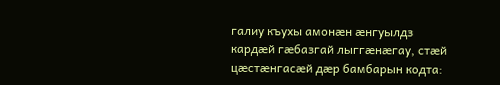галиу къухы амонæн æнгуылдз кардæй гæбазгай лыггæнæгау, стæй цæстæнгасæй дæр бамбарын кодта: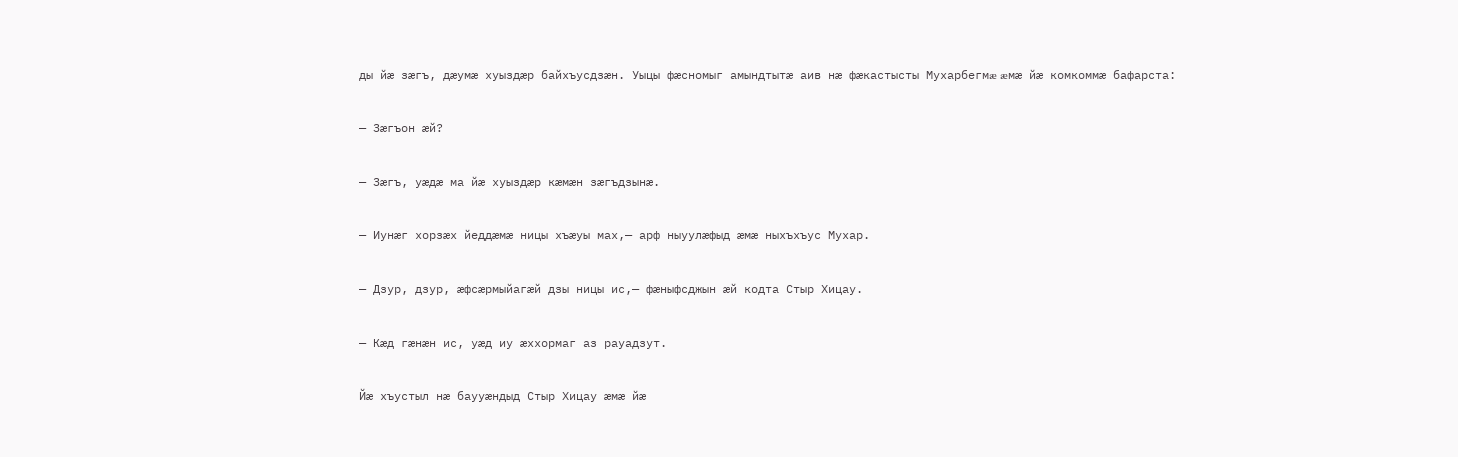ды йæ зæгъ, дæумæ хуыздæр байхъусдзæн. Уыцы фæсномыг амындтытæ аив нæ фæкастысты Мухарбегмæ æмæ йæ комкоммæ бафарста:

— Зæгъон æй?

— Зæгъ, уæдæ ма йæ хуыздæр кæмæн зæгъдзынæ.

— Иунæг хорзæх йеддæмæ ницы хъæуы мах,— арф ныуулæфыд æмæ ныхъхъус Мухар.

— Дзур, дзур, æфсæрмыйагæй дзы ницы ис,— фæныфсджын æй кодта Стыр Хицау.

— Кæд гæнæн ис, уæд иу æххормаг аз рауадзут.

Йæ хъустыл нæ баууæндыд Стыр Хицау æмæ йæ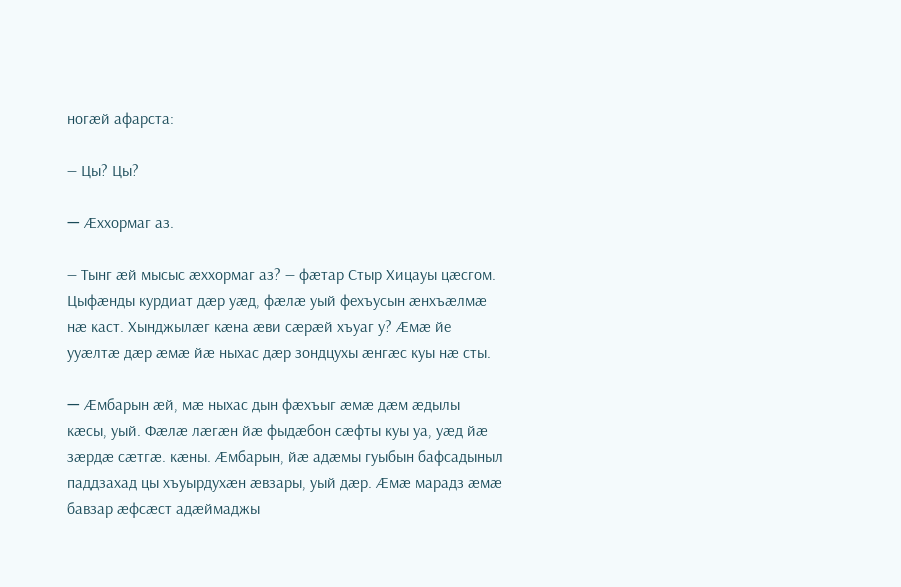ногæй афарста:

— Цы? Цы?

— Æххормаг аз.

— Тынг æй мысыс æххормаг аз? — фæтар Стыр Хицауы цæсгом. Цыфæнды курдиат дæр уæд, фæлæ уый фехъусын æнхъæлмæ нæ каст. Хынджылæг кæна æви сæрæй хъуаг у? Æмæ йе ууæлтæ дæр æмæ йæ ныхас дæр зондцухы æнгæс куы нæ сты.

— Æмбарын æй, мæ ныхас дын фæхъыг æмæ дæм æдылы кæсы, уый. Фæлæ лæгæн йæ фыдæбон сæфты куы уа, уæд йæ зæрдæ сæтгæ. кæны. Æмбарын, йæ адæмы гуыбын бафсадыныл паддзахад цы хъуырдухæн æвзары, уый дæр. Æмæ марадз æмæ бавзар æфсæст адæймаджы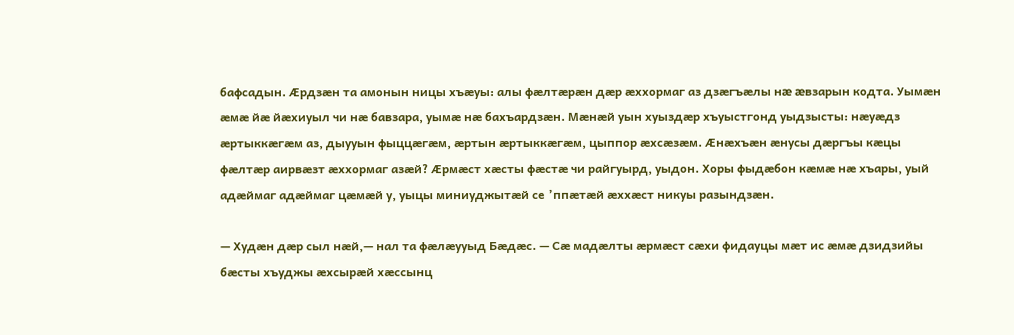бафсадын. Æрдзæн та амонын ницы хъæуы: алы фæлтæрæн дæр æххормаг аз дзæгъæлы нæ æвзарын кодта. Уымæн æмæ йæ йæхиуыл чи нæ бавзара, уымæ нæ бахъардзæн. Мæнæй уын хуыздæр хъуыстгонд уыдзысты: нæуæдз æртыккæгæм аз, дыууын фыццæгæм, æртын æртыккæгæм, цыппор æхсæзæм. Æнæхъæн æнусы дæргъы кæцы фæлтæр аирвæзт æххормаг азæй? Æрмæст хæсты фæстæ чи райгуырд, уыдон. Хоры фыдæбон кæмæ нæ хъары, уый адæймаг адæймаг цæмæй у, уыцы миниуджытæй се ’ппæтæй æххæст никуы разындзæн.

— Худæн дæр сыл нæй,— нал та фæлæууыд Бæдæс. — Сæ мадæлты æрмæст сæхи фидауцы мæт ис æмæ дзидзийы бæсты хъуджы æхсырæй хæссынц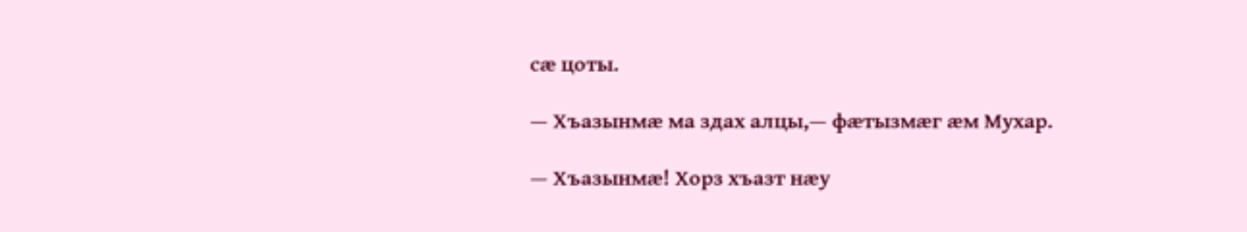сæ цоты.

— Хъазынмæ ма здах алцы,— фæтызмæг æм Мухар.

— Хъазынмæ! Хорз хъазт нæу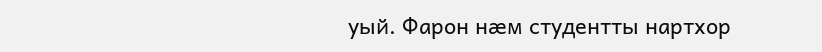уый. Фарон нæм студентты нартхор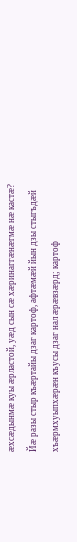æхсæдынмæ куы æрластой, уæд сын сæ хæринаггæнæгмæ нæ кастæ? Йæ разы стыр къæртайы дзаг картоф, афтæмæй йын дзы стыгъдæй хъæрмхуыпхæрæн къусы дзаг нал æрæвзæрд; картоф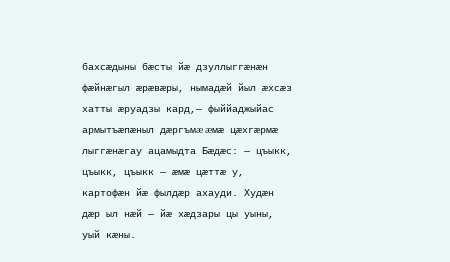бахсæдыны бæсты йæ дзуллыггæнæн фæйнæгыл æрæвæры, нымадæй йыл æхсæз хатты æруадзы кард,— фыййаджыйас армытъæпæныл дæргъмæ æмæ цæхгæрмæ лыггæнæгау ацамыдта Бæдæс: — цъыкк, цъыкк, цъыкк — æмæ цæттæ у, картофæн йæ фылдæр ахауди. Худæн дæр ыл нæй — йæ хæдзары цы уыны, уый кæны.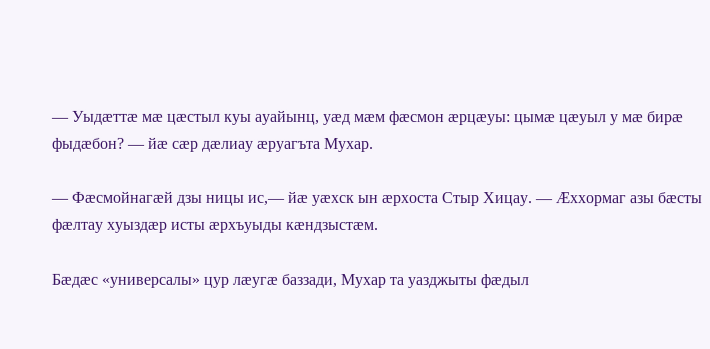— Уыдæттæ мæ цæстыл куы ауайынц, уæд мæм фæсмон æрцæуы: цымæ цæуыл у мæ бирæ фыдæбон? — йæ сæр дæлиау æруагъта Мухар.

— Фæсмойнагæй дзы ницы ис,— йæ уæхск ын æрхоста Стыр Хицау. — Æххормаг азы бæсты фæлтау хуыздæр исты æрхъуыды кæндзыстæм.

Бæдæс «универсалы» цур лæугæ баззади, Мухар та уазджыты фæдыл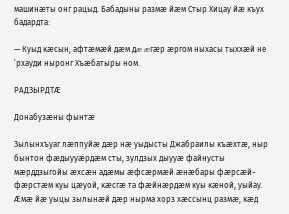машинæты онг рацыд. Бабадыны размæ йæм Стыр Хицау йæ къух бадардта:

— Куыд кæсын, афтæмæй дæм дæ æгæр æргом ныхасы тыххæй не ’рхауди ныронг Хъæбатыры ном.

РАДЗЫРДТÆ

Донабузæны фынтæ

Зылынхъуаг лæппуйæ дæр нæ уыдысты Джабраилы къæхтæ, ныр бынтон фæдыууæрдæм сты, зулдзых дыууæ файнусты мæрддзыгойы æхсæн адæмы æфсæрмæй æнæбары фæрсæй-фæрстæм куы цæуой, кæсгæ та фæйнæрдæм куы кæной, уыйау. Æмæ йæ уыцы зылынæй дæр нырма хорз хæссынц размæ, кæд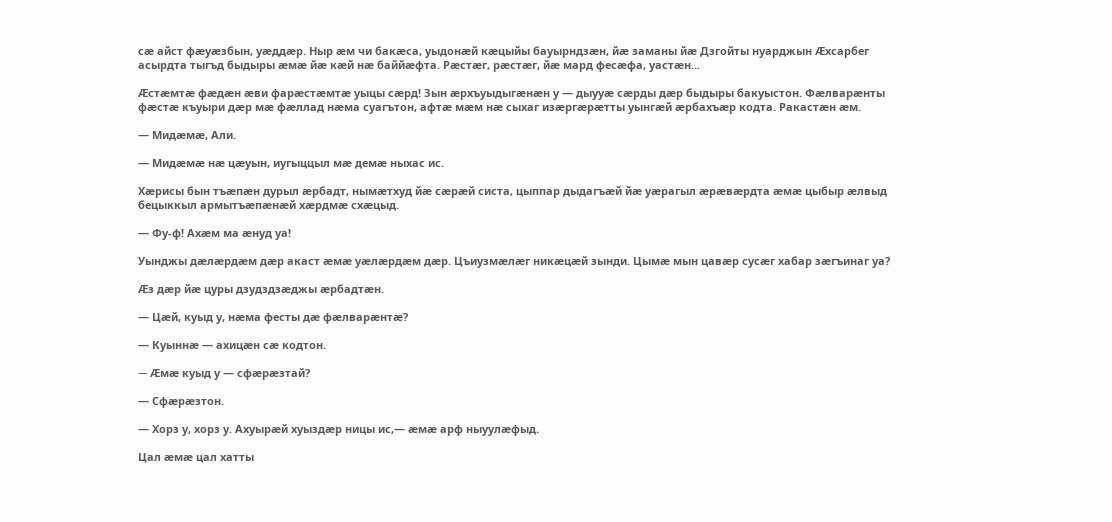сæ айст фæуæзбын, уæддæр. Ныр æм чи бакæса, уыдонæй кæцыйы бауырндзæн, йæ заманы йæ Дзгойты нуарджын Æхсарбег асырдта тыгъд быдыры æмæ йæ кæй нæ баййæфта. Рæстæг, рæстæг, йæ мард фесæфа, уастæн...

Æстæмтæ фæдæн æви фарæстæмтæ уыцы сæрд! Зын æрхъуыдыгæнæн у — дыууæ сæрды дæр быдыры бакуыстон. Фæлварæнты фæстæ къуыри дæр мæ фæллад нæма суагътон, афтæ мæм нæ сыхаг изæргæрæтты уынгæй æрбахъæр кодта. Ракастæн æм.

— Мидæмæ, Али.

— Мидæмæ нæ цæуын, иугыццыл мæ демæ ныхас ис.

Хæрисы бын тъæпæн дурыл æрбадт, нымæтхуд йæ сæрæй систа, цыппар дыдагъæй йæ уæрагыл æрæвæрдта æмæ цыбыр æлвыд бецыккыл армытъæпæнæй хæрдмæ схæцыд.

— Фу-ф! Ахæм ма æнуд уа!

Уынджы дæлæрдæм дæр акаст æмæ уæлæрдæм дæр. Цъиузмæлæг никæцæй зынди. Цымæ мын цавæр сусæг хабар зæгъинаг уа?

Æз дæр йæ цуры дзудздзæджы æрбадтæн.

— Цæй, куыд у, нæма фесты дæ фæлварæнтæ?

— Куыннæ — ахицæн сæ кодтон.

— Æмæ куыд у — сфæрæзтай?

— Сфæрæзтон.

— Хорз у, хорз у. Ахуырæй хуыздæр ницы ис,— æмæ арф ныуулæфыд.

Цал æмæ цал хатты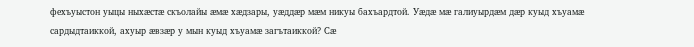фехъуыстон уыцы ныхæстæ скъолайы æмæ хæдзары, уæддæр мæм никуы бахъардтой. Уæдæ мæ галиуырдæм дæр куыд хъуамæ сардыдтаиккой, ахуыр æвзæр у мын куыд хъуамæ загътаиккой? Сæ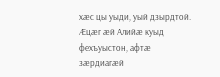хæс цы уыди, уый дзырдтой. Æцæг æй Алийæ куыд фехъуыстон, афтæ зæрдиагæй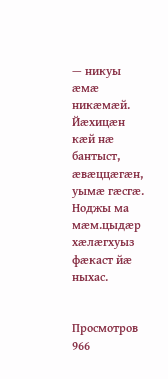— никуы æмæ никæмæй. Йæхицæн кæй нæ бантыст, æвæццæгæн, уымæ гæсгæ. Ноджы ма мæм.цыдæр хæлæгхуыз фæкаст йæ ныхас.


Просмотров 966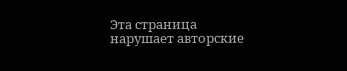Эта страница нарушает авторские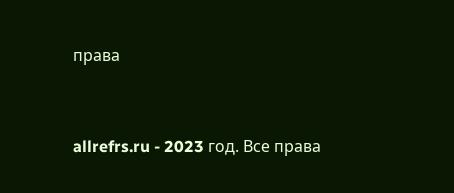права



allrefrs.ru - 2023 год. Все права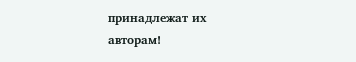принадлежат их авторам!